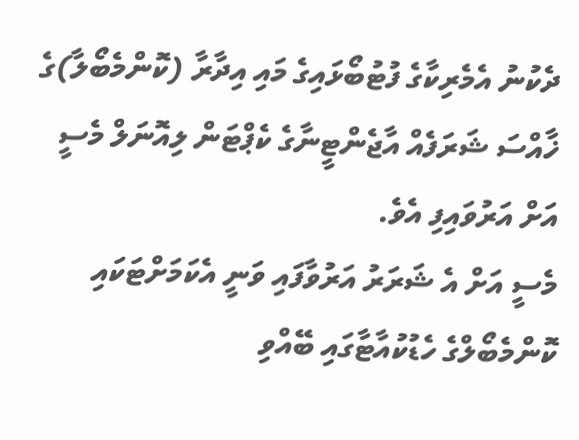ދެކުނު އެމެރިކާގެ ފުޓުބޯޅައިގެ މައި އިދާރާ (ކޮންމެބޯލާ)ގެ ޚާއްސަ ޝަރަފެއް އާޖެންޓީނާގެ ކެޕްޓަން ލިއޮނަލް މެސީ އަށް އަރުވައިފި އެވެ.
މެސީ އަށް އެ ޝަރަރު އަރުވާފައި ވަނީ އެކަމަށްޓަކައި ކޮންމެބޯލްގެ ހެޑުކުއާޓާގައި ބޭއްވި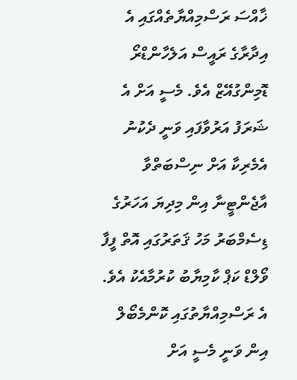ޚާއްސަ ރަސްމިއްޔާތެއްގައި އެ އިދާރާގެ ރައީސް އަލެހާންޑްރޯ ޑޮމިންގުއޭޒް އެވެ. މެސީ އަށް އެ ޝަރަފު އަރުވާފައި ވަނީ ދެކުނު އެމެރިކާ އަށް ނިސްބަތްވާ އާޖެންޓީނާ އިން މިދިޔަ އަހަރުގެ ޑިސެމްބަރު މަހު ޤަތަރުގައި އޮތް ފީފާ ވޯލްޑް ކަޕް ކާމިޔާބު ކުރުމާއެކު އެވެ. އެ ރަސްމިއްޔާތުގައި ކޮންމެބޯލް އިން ވަނީ މެސީ އަށް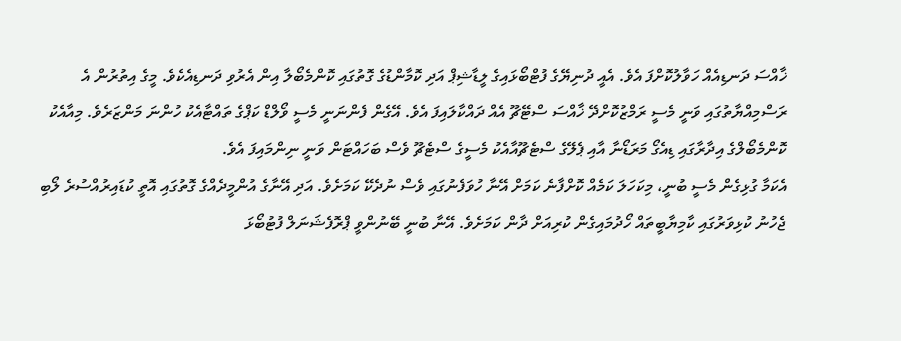ޚާއްސަ ދަނޑިއެއް ހަވާލުކޮށްފަ އެވެ. އެއީ ދުނިޔޭގެ ފުޓްބޯޅައިގެ ލީޑާޝިޕް އަދި ކޮމާންޑުގެ ގޮތުގައި ކޮންމެބޯލާ އިން އެރުވި ދަނޑިއެކެވެ. މީގެ އިތުރުން އެ ރަސްމިއްޔާތުގައި ވަނީ މެސީ ރަމްޒުކޮށްދޭ ޚާއްސަ ސްޓޭޗޫ އެއް ދައްކާލައިފަ އެވެ. އޭގެން ފެންނަނީ މެސީ ވޯލްޑް ކަޕްގެ ތައްޓާއެކު ހުންނަ މަންޒަރެވެ. މިއާއެކު ކޮންމެބޯލްގެ އިދާރާގައި ޑިއެގޯ މަރަޑޯނާ އާއި ޕެލޭގެ ސްޓެޗޫއާއެކު މެސީގެ ސްޓެޗޫ ވެސް ބަހައްޓަން ވަނީ ނިންމައިފަ އެވެ.
އެކަމާ ގުޅިގެން މެސީ ބުނީ، މިކަހަލަ ކަމެއް ކޮށްފާނެ ކަމަށް އޭނާ ހުވަފެނުގައި ވެސް ނުދެކޭ ކަމަށެވެ. އަދި އޭނާގެ އުންމީދެއްގެ ގޮތުގައި އޮތީ ކުޑައިރުއްސުރެ ލޯބި ޖެހުނު ކުޅިވަރުގައި ކާމިޔާބީތައް ހޯދުމައިގެން ކުރިއަށް ދާން ކަމަށެވެ. އޭނާ ބުނީ ބޭނުންވީ ޕްރޮފެޝަނަލް ފުޓުބޯޅަ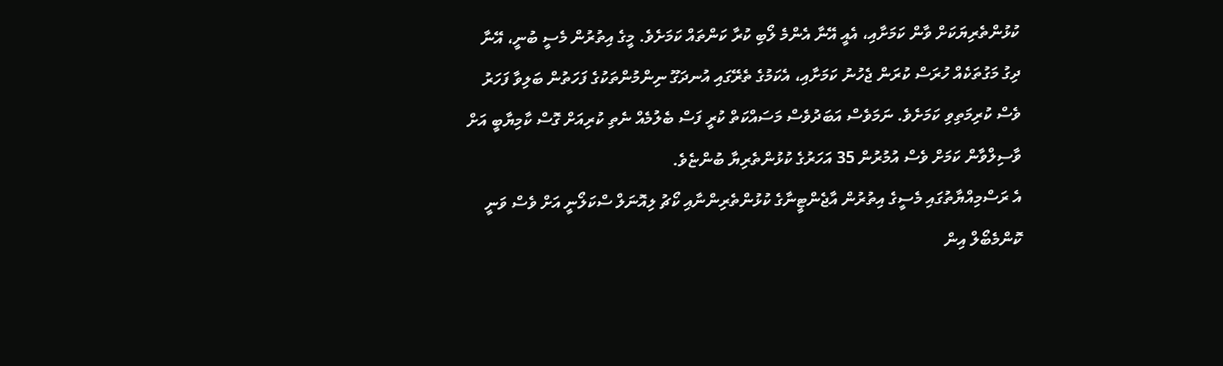ކުޅުންތެރިޔަކަށް ވާން ކަމަށާއި، އެއީ އޭނާ އެންމެ ލޯބި ކުރާ ކަންތައް ކަމަށެވެ. މީގެ އިތުރުން މެސީ ބުނީ، އޭނާ ދިގު މަގުތަކެއް ހުރަސް ކުރަން ޖެހުނު ކަމަށާއި، އެކަމުގެ ތެރޭގައި އުނދަގޫ ނިންމުންތަކުގެ ފަހަތުން ބަލިވާ ފަހަރު ވެސް ކުރިމަތިވި ކަމަށެވެ. ނަމަވެސް އަބަދުވެސް މަސައްކަތް ކުރީ ފަސް ބެލުމެއް ނެތި ކުރިއަށް ގޮސް ކާމިޔާބީ އަށް ވާސިލްވާން ކަމަށް ވެސް އުމުރުން 35 އަހަރުގެ ކުޅުންތެރިޔާ ބުންޏެވެ.
އެ ރަސްމިއްޔާތުގައި މެސީގެ އިތުރުން އާޖެންޓީނާގެ ކުޅުންތެރިންނާއި ކޯޗު ލިއޮނަލް ސްކަލޯނީ އަށް ވެސް ވަނީ ކޮންމެބޯލް އިން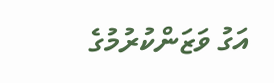އަގު ވަޒަންކުރުމުގެ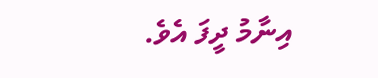އިނާމު ދީފަ އެވެ.